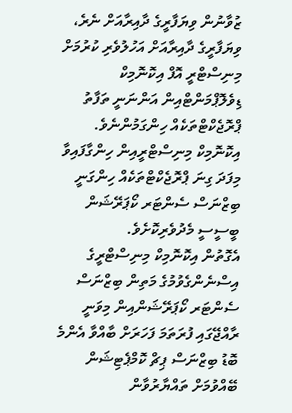ޒުވާނުން ވިޔަފާރީގެ ދާއިރާއަށް ނެރެ، ވިޔަފާރީގެ ދާއިރާއަށް އަހުލުވެރި ކުރުމަށް މިނިސްޓްރީ އޮފް އިކޮނޮމިކް ޑިވެލޮޕްމަންޓްއިން އަންނަނީ ތަފާތު ޕްރޮޖެކްޓްތަކެއް ހިންގަމުންނެވެ. އިކޮނޮމިކް މިނިސްޓްރީއިން ހިންގާފައިވާ މިފަދަ ގިނަ ޕްރޮޖެކްޓްތަކެއް ހިންގަނީ ބިޒްނަސް ސެންޓަރ ކޯޕަރޭޝަން ބީސީސީ މެދުވެރިކޮށެވެ.
އެގޮތުން އިކޮނޮމިކް މިނިސްޓްރީގެ އިސްނެންގެވުމުގެ މަތިން ބިޒްނަސް ސެންޓަރ ކޯޕަރޭޝަންއިން މިވަނީ ރާއްޖޭގައި ފުރަތަމަ ފަހަރަށް ބާއްވާ އެންމެ ބޮޑު ބިޒްނަސް ޕިޗް ކޮމްޕެޓިޝަން ބޭއްވުމަށް ތައްޔާރުވާން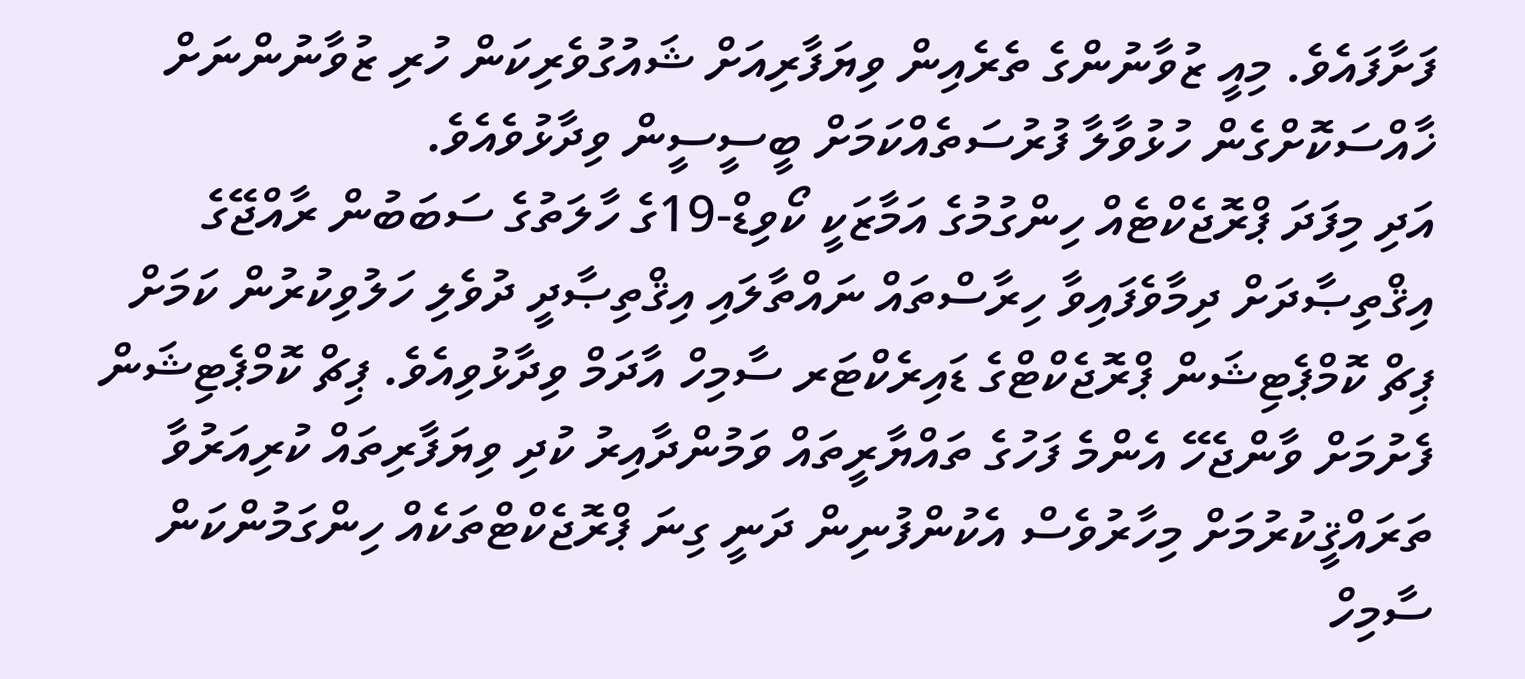ފަށާފައެވެ. މިއީ ޒުވާނުންގެ ތެރެއިން ވިޔަފާރިއަށް ޝައުގުވެރިކަން ހުރި ޒުވާނުންނަށް ޚާއްސަކޮށްގެން ހުޅުވާލާ ފުރުސަތެއްކަމަށް ބީސީސީން ވިދާޅުވެއެވެ.
އަދި މިފަދަ ޕްރޮޖެކްޓެއް ހިންގުމުގެ އަމާޒަކީ ކޯވިޑް-19ގެ ހާލަތުގެ ސަބަބުން ރާއްޖޭގެ އިޤްތިޞާދަށް ދިމާވެފައިވާ ހިރާސްތައް ނައްތާލައި އިޤްތިޞާދީ ދުވެލި ހަލުވިކުރުން ކަމަށް ޕިޗް ކޮމްޕެޓިޝަން ޕްރޮޖެކްޓްގެ ޑައިރެކްޓަރ ސާމިހް އާދަމް ވިދާޅުވިއެވެ. ޕިޗް ކޮމްޕެޓިޝަން ފެށުމަށް ވާންޖެހޭ އެންމެ ފަހުގެ ތައްޔާރީތައް ވަމުންދާއިރު ކުދި ވިޔަފާރިތައް ކުރިއަރުވާ ތަރައްޤީކުރުމަށް މިހާރުވެސް އެކުންފުނިން ދަނީ ގިނަ ޕްރޮޖެކްޓްތަކެއް ހިންގަމުންކަން ސާމިހް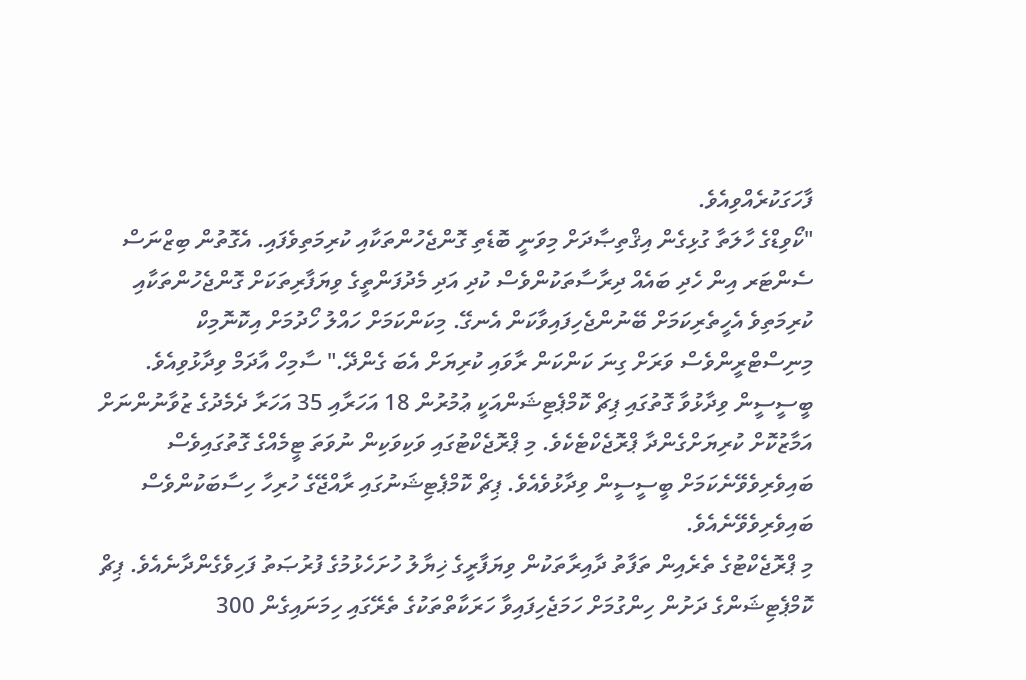ފާހަގަކުރެއްވިއެވެ.
"ކޯވިޑްގެ ހާލަތާ ގުޅިގެން އިޤްތިޞާދަށް މިވަނީ ބޮޑެތި ގޮންޖެހުންތަކާއި ކުރިމަތިވެފައި. އެގޮތުން ބިޒްނަސް ސެންޓަރ އިން ހެދި ބައެއް ދިރާސާތަކުންވެސް ކުދި އަދި މެދުފަންތީގެ ވިޔަފާރިތަކަށް ގޮންޖެހުންތަކާއި ކުރިމަތިވެ އެހީތެރިކަމަށް ބޭނުންޖެހިފައިވާކަން އެނގޭ. މިކަންކަމަށް ހައްލު ހޯދުމަށް އިކޮނޮމިކް މިނިސްޓްރީންވެސް ވަރަށް ގިނަ ކަންކަން ރާވައި ކުރިޔަށް އެބަ ގެންދޭ." ސާމިހް އާދަމް ވިދާޅުވިއެވެ.
ބީސީސީން ވިދާޅުވާ ގޮތުގައި ޕިޗް ކޮމްޕެޓިޝަންއަކީ ޢުމުރުން 18 އަހަރާއި 35 އަހަރާ ދެމެދުގެ ޒުވާނުންނަށް އަމާޒުކޮށް ކުރިޔަށްގެންދާ ޕްރޮޖެކްޓެކެވެ. މި ޕްރޮޖެކްޓުގައި ވަކިވަކިން ނުވަތަ ޓީމެއްގެ ގޮތުގައިވެސް ބައިވެރިވެވޭނެކަމަށް ބީސީސީން ވިދާޅުވެއެވެ. ޕިޗް ކޮމްޕެޓިޝަނުގައި ރާއްޖޭގެ ހުރިހާ ހިސާބަކުންވެސް ބައިވެރިވެވޭނެއެވެ.
މި ޕްރޮޖެކްޓުގެ ތެރެއިން ތަފާތު ދާއިރާތަކުން ވިޔަފާރީގެ ޚިޔާލު ހުށަހެޅުމުގެ ފުރުޞަތު ފަހިވެގެންދާނެއެވެ. ޕިޗް ކޮމްޕެޓިޝަންގެ ދަށުން ހިންގުމަށް ހަމަޖެހިފައިވާ ހަރަކާތްތަކުގެ ތެރޭގައި ހިމަނައިގެން 300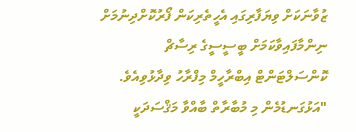ޒުވާނަކަށް ވިޔަފާރިގައި އެހީތެރިކަން ފޯރުކޮށްދިނުމަށް ނިންމާފައިވާކަމަށް ބީސީސީގެ ރިސާޗް ކޮންސަލްޓަންޓް އިބްރާހީމް މިފްރާހު ވިދާޅުވިއެވެ.
"އަޅުގަނޑުމެން މި މުބާރާތް ބާއްވާ މަޤްސަދަކީ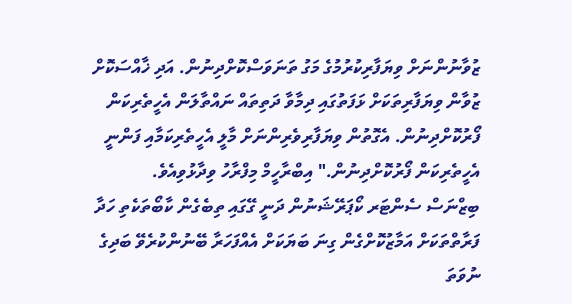ޒުވާނުންނަށް ވިޔަފާރިކުރުމުގެ މަގު ތަނަވަސްކޮށްދިނުން. އަދި ޚާއްސަކޮށް ޒުވާން ވިޔަފާރިތަކަށް ޅަފަތުގައި ދިމާވާ ދަތިތައް ނައްތާލަން އެހީތެރިކަން ފޯރުކޮށްދިނުން. އެގޮތުން ވިޔަފާރިވެރިންނަށް މާލީ އެހީތެރިކަމާއި ފަންނީ އެހީތެރިކަން ފޯރުކޮށްދިނުން." އިބްރާހީމް މިފްރާހު ވިދާޅުވިއެވެ.
ބިޒްނަސް ސެންޓަރ ކޯޕަރޭޝަނުން ދަނީ ގޭގައި ތިބެގެން ކާބޯތަކެތި ހަދާ ފަރާތްތަކަށް އަމާޒުކޮށްގެން ގިނަ ބަޔަކަށް އެއްފަހަރާ ބޭނުންކުރެވޭ ބަދިގެ ނުވަތަ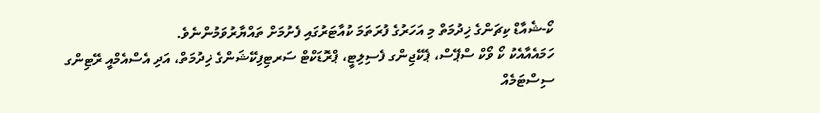ކޯ-ޝެއާޑް ކިޗަންގެ ޚިދުމަތް މި އަހަރުގެ ފުރަތަމަ ކުއާޓަރުގައި ފެށުމަށް ތައްޔާރުވަމުންނެވެ.
ހަމައެއާއެކު ކޯ ވޯކް ސްޕޭސް، ޕެކޭޖިންގ ފެސިލިޓީ، ޕްރޮޑަކްޓް ސަރޓިފިކޭޝަންގެ ޚިދުމަތް، އަދި އެސްއެމްއީ ރޭޓިންގ ސިސްޓަމެއް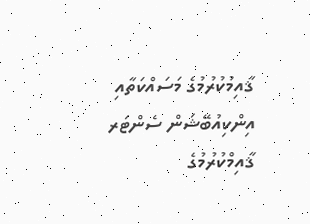ޤާއިމުކުރުމުގެ މަސައްކަތާއި އިންކިއުބޭޝަން ސެންޓަރ ޤާއިމްކުރުމުގެ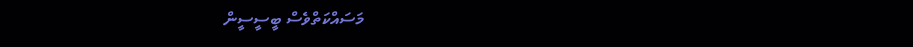މަސައްކަތްވެސް ބީސީސީން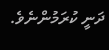ދަނީ ކުރަމުންނެވެ.